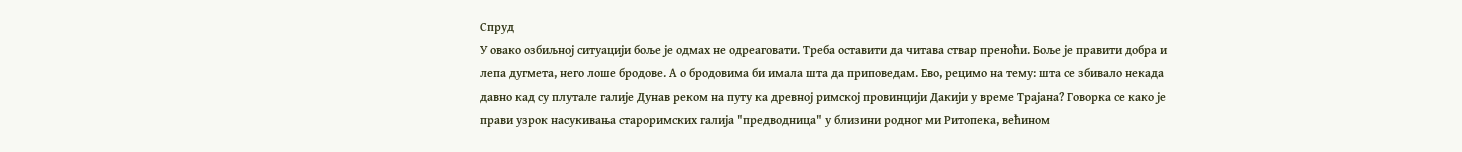Спруд
У овако озбиљној ситуацији боље је одмах не одреаговати. Треба оставити да читава ствар преноћи. Боље је правити добра и лепа дугмета, него лоше бродове. А о бродовима би имала шта да приповедам. Ево, рецимо на тему: шта се збивало некада давно кад су плутале галије Дунав реком на путу ка древној римској провинцији Дакији у време Трајана? Говорка се како је прави узрок насукивања староримских галија "предводница" у близини родног ми Ритопека, већином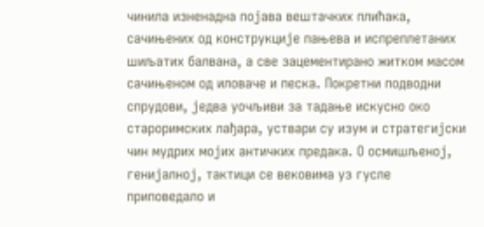чинила изненадна појава вештачких плићака, сачињених од конструкције пањева и испреплетаних шиљатих балвана, а све зацементирано житком масом сачињеном од иловаче и песка. Покретни подводни спрудови, једва уочљиви за тадање искусно око староримских лађара, уствари су изум и стратегијски чин мудрих мојих античких предака. О осмишљеној, генијалној, тактици се вековима уз гусле приповедало и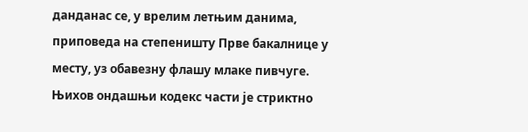данданас се, у врелим летњим данима, приповеда на степеништу Прве бакалнице у месту, уз обавезну флашу млаке пивчуге. Њихов ондашњи кодекс части је стриктно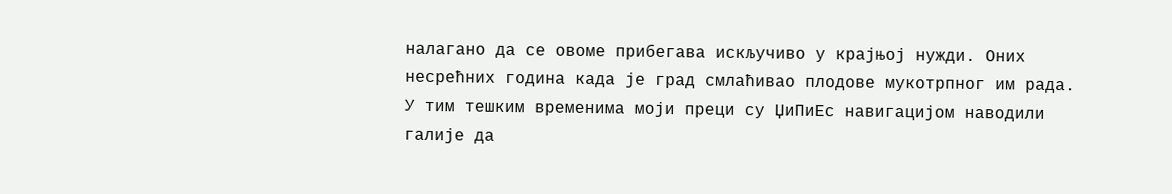налагано да се овоме прибегава искључиво у крајњој нужди. Оних несрећних година када је град смлаћивао плодове мукотрпног им рада. У тим тешким временима моји преци су ЏиПиЕс навигацијом наводили галије да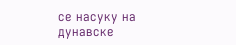се насуку на дунавске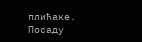плићаке. Посаду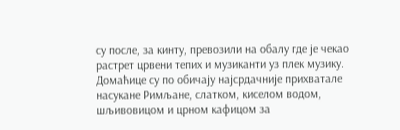су после, за кинту, превозили на обалу где је чекао растрет црвени тепих и музиканти уз плек музику. Домаћице су по обичају најсрдачније прихватале насукане Римљане, слатком, киселом водом, шљивовицом и црном кафицом за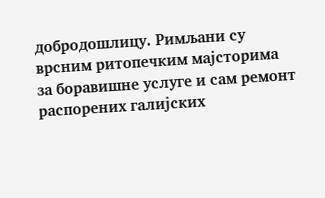добродошлицу. Римљани су врсним ритопечким мајсторима за боравишне услуге и сам ремонт распорених галијских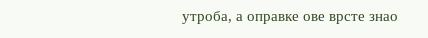утроба, а оправке ове врсте знао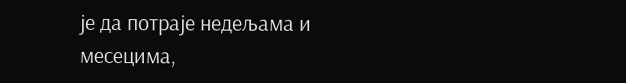је да потраје недељама и месецима,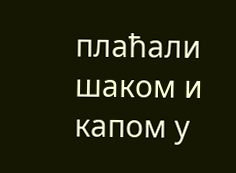плаћали шаком и капом у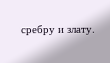сребру и злату.